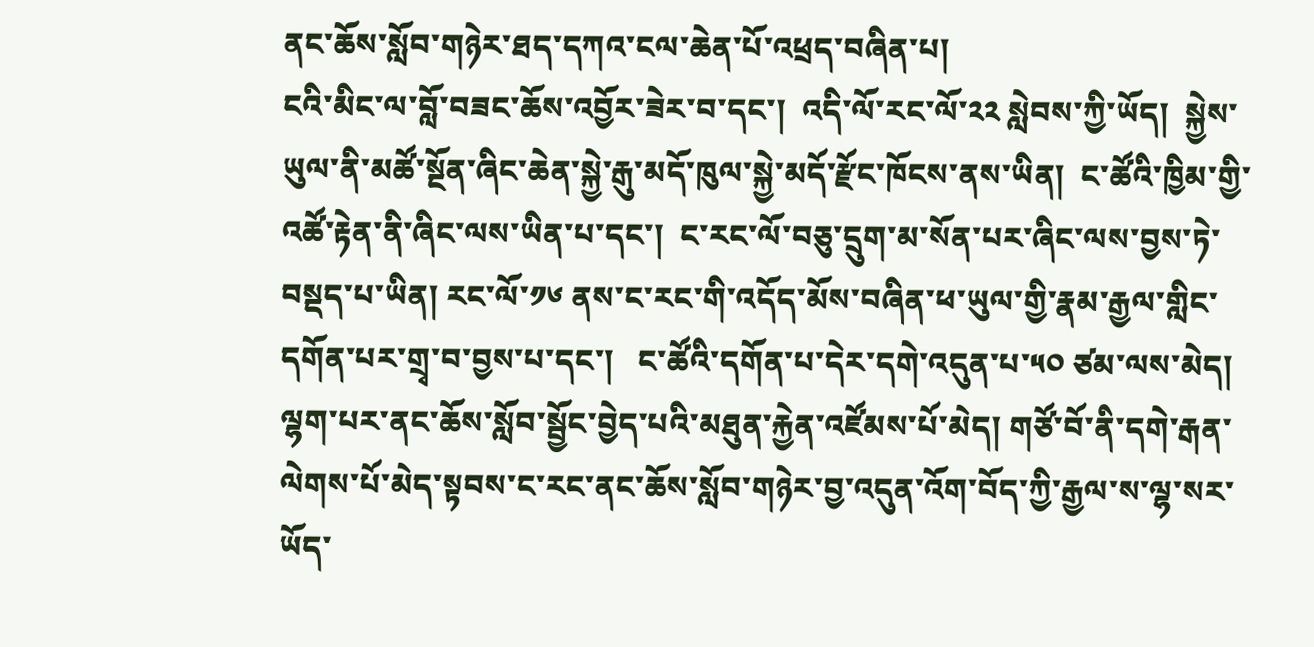ནང་ཆོས་སློབ་གཉེར་ཐད་དཀའ་ངལ་ཆེན་པོ་འཕྲད་བཞིན་པ།
ངའི་མིང་ལ་བློ་བཟང་ཆོས་འབྱོར་ཟེར་བ་དང་།  འདི་ལོ་རང་ལོ་༢༢ སླེབས་ཀྱི་ཡོད།  སྐྱེས་ཡུལ་ནི་མཚོ་སྔོན་ཞིང་ཆེན་སྐྱེ་རྒུ་མདོ་ཁུལ་སྐྱེ་མདོ་རྫོང་ཁོངས་ནས་ཡིན།  ང་ཚོའི་ཁྱིམ་གྱི་འཚོ་རྟེན་ནི་ཞིང་ལས་ཡིན་པ་དང་།  ང་རང་ལོ་བཅུ་དྲུག་མ་སོན་པར་ཞིང་ལས་བྱས་ཏེ་བསྡད་པ་ཡིན། རང་ལོ་༡༦ ནས་ང་རང་གི་འདོད་མོས་བཞིན་ཕ་ཡུལ་གྱི་རྣམ་རྒྱལ་གླིང་དགོན་པར་གྲྭ་བ་བྱས་པ་དང་།   ང་ཚོའི་དགོན་པ་དེར་དགེ་འདུན་པ་༥༠ ཙམ་ལས་མེད། ལྷག་པར་ནང་ཆོས་སློབ་སྦྱོང་བྱེད་པའི་མཐུན་རྐྱེན་འཛོམས་པོ་མེད། གཙོ་བོ་ནི་དགེ་རྒན་ལེགས་པོ་མེད་སྟབས་ང་རང་ནང་ཆོས་སློབ་གཉེར་བྱ་འདུན་འོག་བོད་ཀྱི་རྒྱལ་ས་ལྷ་སར་ཡོད་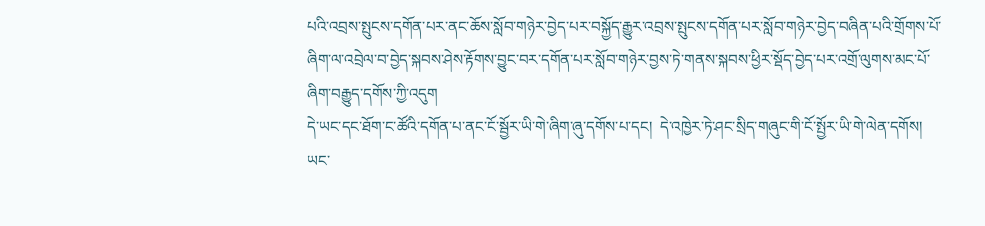པའི་འབྲས་སྤུངས་དགོན་པར་ནང་ཆོས་སློབ་གཉེར་བྱེད་པར་བསྐྱོད་རྒྱུར་འབྲས་སྤུངས་དགོན་པར་སློབ་གཉེར་བྱེད་བཞིན་པའི་གྲོགས་པོ་ཞིག་ལ་འབྲེལ་བ་བྱེད་སྐབས་ཤེས་རྟོགས་བྱུང་བར་དགོན་པར་སློབ་གཉེར་བྱས་ཏེ་གནས་སྐབས་ཕྱིར་སྡོད་བྱེད་པར་འགྲོ་ལུགས་མང་པོ་ཞིག་བརྒྱུད་དགོས་ཀྱི་འདུག
དེ་ཡང་དང་ཐོག་ང་ཚོའི་དགོན་པ་ནང་ངོ་སྦྱོར་ཡི་གེ་ཞིག་ཞུ་དགོས་པ་དང།  དེ་འཁྱེར་ཏེ་ཤང་སྲིད་གཞུང་གི་ངོ་སྤྱོར་ཡི་གེ་ལེན་དགོས།    ཡང་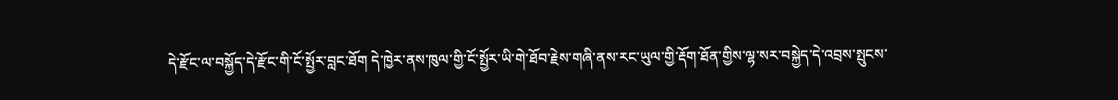དེ་རྫོང་ལ་བསྐྱོད་དེ་རྫོང་གི་ངོ་སྤྱོར་བླང་ཐོག དེ་ཁྱེར་ནས་ཁུལ་གྱི་ངོ་སྤྱོར་ཡི་གེ་ཐོབ་རྗེས་གཞི་ནས་རང་ཡུལ་གྱི་རྡོག་ཐོན་གྱིས་ལྷ་སར་བསྐྱེད་དེ་འབྲས་སྤུངས་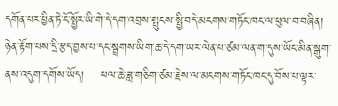དགོན་པར་ཕྱིན་ཏེ་ངོ་སྤྱོར་ཡི་གེ་དེ་དག་འབྲས་སྤུངས་སྤྱི་བདེ་མངགས་གཏོང་ཁང་ལ་ཕུལ་བ་བཞིན།   ཉེན་རྟོག་པས་དྲི་རྩད་བྱས་པ་དང་སྦྲགས་ཡིག་ཆ་དེ་དག་ཡར་ལེན་པ་ཙམ་ལན་ག་དུས་ཡོང་མིན་སྒུག་ནས་འདུག་དགོས་ཡོད།    ཕལ་ཆེ་ཟླ་གཅིག་ཙམ་རྗེས་ལ་མངགས་གཏོང་ཁང་དུ་བོས་པ་ལྟར་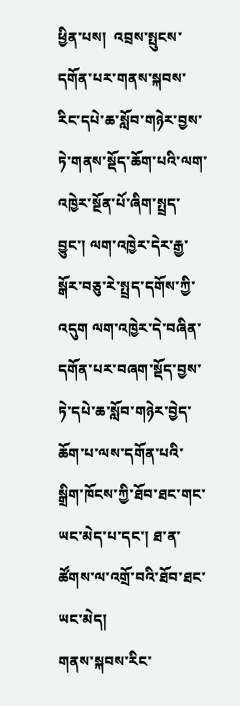ཕྱིན་པས།  འབྲས་སྤུངས་དགོན་པར་གནས་སྐབས་རིང་དཔེ་ཆ་སློབ་གཉེར་བྱས་ཏེ་གནས་སྡོད་ཆོག་པའི་ལག་འཁྱེར་སྔོན་པོ་ཞིག་སྤྲད་བྱུང་། ལག་འཁྱེར་དེར་རྒྱ་སྒོར་བཅུ་རེ་སྤྲད་དགོས་ཀྱི་འདུག ལག་འཁྱེར་དེ་བཞིན་དགོན་པར་བཞག་སྡོད་བྱས་ཏེ་དཔེ་ཆ་སློབ་གཉེར་བྱེད་ཆོག་པ་ལས་དགོན་པའི་སྒྲིག་ཁོངས་ཀྱི་ཐོབ་ཐང་གང་ཡང་མེད་པ་དང་། ཐ་ན་ཚོགས་ལ་འགྲོ་བའི་ཐོབ་ཐང་ཡང་མེད།
གནས་སྐབས་རིང་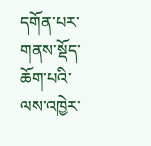དགོན་པར་གནས་སྡོད་ཆོག་པའི་ལས་འཁྱེར་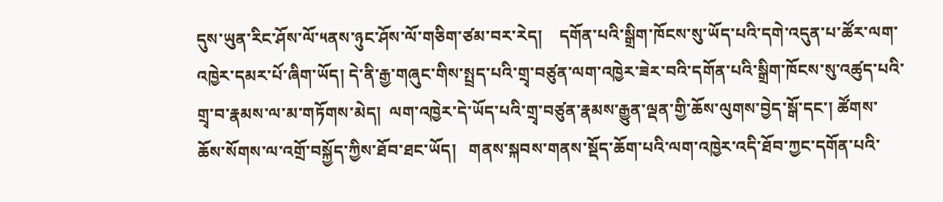དུས་ཡུན་རིང་ཤོས་ལོ་༥ནས་ཉུང་ཤོས་ལོ་གཅིག་ཙམ་བར་རེད།    དགོན་པའི་སྒྲིག་ཁོངས་སུ་ཡོད་པའི་དགེ་འདུན་པ་ཚོར་ལག་འཁྱེར་དམར་པོ་ཞིག་ཡོད། དེ་ནི་རྒྱ་གཞུང་གིས་སྤྲད་པའི་གྲྭ་བཙུན་ལག་འཁྱེར་ཟེར་བའི་དགོན་པའི་སྒྲིག་ཁོངས་སུ་འཚུད་པའི་གྲྭ་བ་རྣམས་ལ་མ་གཏོགས་མེད།  ལག་འཁྱེར་དེ་ཡོད་པའི་གྲྭ་བཙུན་རྣམས་རྒྱུན་ལྡན་གྱི་ཆོས་ལུགས་བྱེད་སྒོ་དང་། ཚོགས་ཆོས་སོགས་ལ་འགྲོ་བསྐྱོད་ཀྱིས་ཐོབ་ཐང་ཡོད།   གནས་སྐབས་གནས་སྡོད་ཆོག་པའི་ལག་འཁྱེར་འདི་ཐོབ་ཀྱང་དགོན་པའི་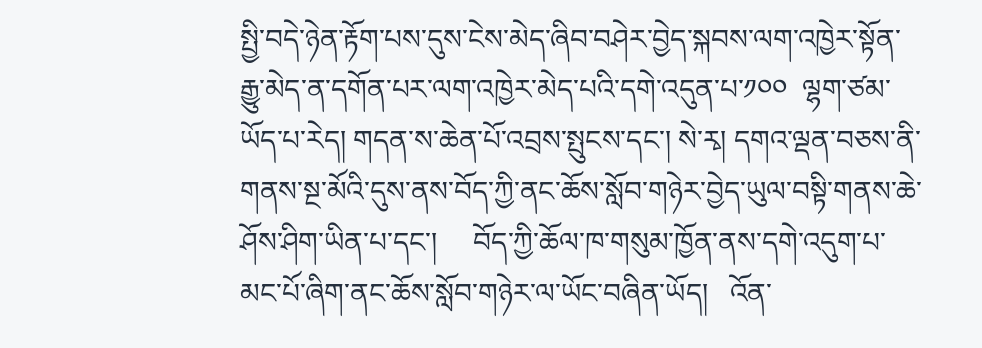སྤྱི་བདེ་ཉེན་རྟོག་པས་དུས་ངེས་མེད་ཞིབ་བཤེར་བྱེད་སྐབས་ལག་འཁྱེར་སྟོན་རྒྱུ་མེད་ན་དགོན་པར་ལག་འཁྱེར་མེད་པའི་དགེ་འདུན་པ་༡༠༠  ལྷག་ཙམ་ཡོད་པ་རེད། གདན་ས་ཆེན་པོ་འབྲས་སྤུངས་དང་། སེ་རྭ། དགའ་ལྡན་བཅས་ནི་གནས་སྔ་མོའི་དུས་ནས་བོད་ཀྱི་ནང་ཆོས་སློབ་གཉེར་བྱེད་ཡུལ་བསྟི་གནས་ཆེ་ཤོས་ཤིག་ཡིན་པ་དང་།     བོད་ཀྱི་ཆོལ་ཁ་གསུམ་ཁྱོན་ནས་དགེ་འདུག་པ་མང་པོ་ཞིག་ནང་ཆོས་སློབ་གཉེར་ལ་ཡོང་བཞིན་ཡོད།   འོན་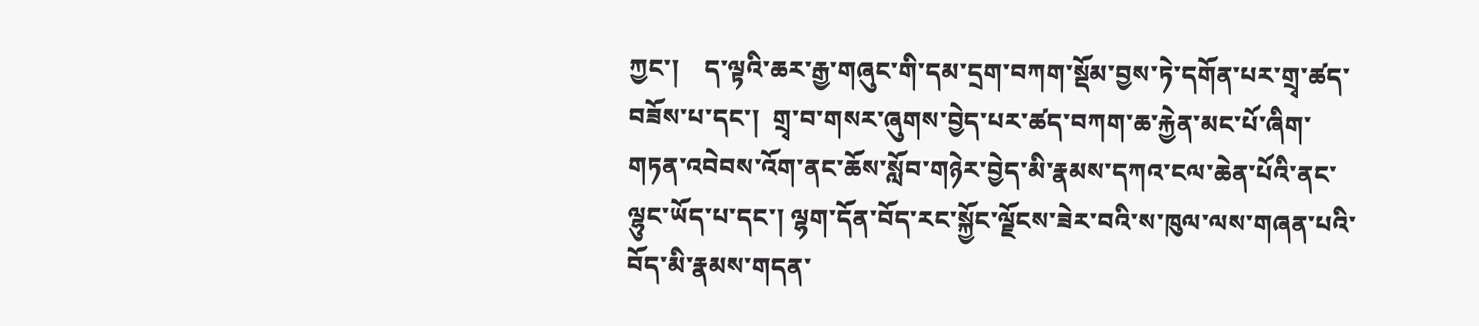ཀྱང་།    ད་ལྟའི་ཆར་རྒྱ་གཞུང་གི་དམ་དྲག་བཀག་སྡོམ་བྱས་ཏེ་དགོན་པར་གྲྭ་ཚད་བཟོས་པ་དང་།  གྲྭ་བ་གསར་ཞུགས་བྱེད་པར་ཚད་བཀག་ཆ་རྐྱེན་མང་པོ་ཞིག་གཏན་འབེབས་འོག་ནང་ཆོས་སློབ་གཉེར་བྱེད་མི་རྣམས་དཀའ་ངལ་ཆེན་པོའི་ནང་ལྷུང་ཡོད་པ་དང་། ལྷག་དོན་བོད་རང་སྐྱོང་ལྗོངས་ཟེར་བའི་ས་ཁུལ་ལས་གཞན་པའི་བོད་མི་རྣམས་གདན་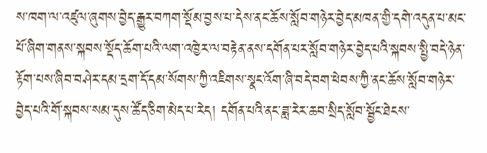ས་ཁག་ལ་འཛུལ་ཞུགས་བྱེད་རྒྱུར་བཀག་སྡོམ་བྱས་པ་དེས་ནང་ཆོས་སློབ་གཉེར་བྱེད་མཁན་གྱི་དགེ་འདུན་པ་མང་པོ་ཞིག་གནས་སྐབས་སྡོད་ཆོག་པའི་ལག་འཁྱེར་ལ་བརྟེན་ནས་དགོན་པར་སློབ་གཉེར་བྱེད་པའི་སྐབས་སྤྱི་བདེ་ཉེན་རྟོག་པས་ཞིབ་བཤེར་དམ་དྲག་དོ་དམ་སོགས་ཀྱི་འཇིགས་སྣང་འོག་ཞི་བདེ་བག་ཕེབས་ཀྱི་ནང་ཆོས་སློབ་གཉེར་བྱེད་པའི་གོ་སྐབས་སམ་དུས་ཚོད་ཅིག་མེད་པ་རེད། དགོན་པའི་ནང་ཟླ་རེར་ཆབ་སྲིད་སློབ་སྦྱོང་ཐེངས་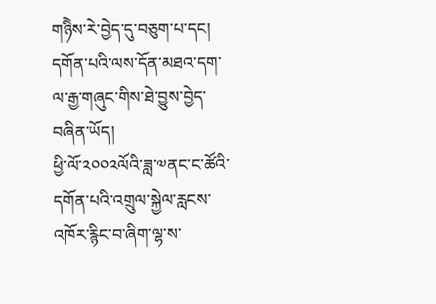གཉིེས་རེ་བྱེད་དུ་བཅུག་པ་དང། དགོན་པའི་ལས་དོན་མཐའ་དག་ལ་རྒྱ་གཞུང་གིས་ཐེ་བྱུས་བྱེད་བཞིན་ཡོད།
ཕྱི་ལོ་༢༠༠༢ལོའི་ཟླ་༧ནང་ང་ཚོའི་དགོན་པའི་འགྲུལ་སྐྱེལ་རླངས་འཁོར་རྙིང་བ་ཞིག་ལྷ་ས་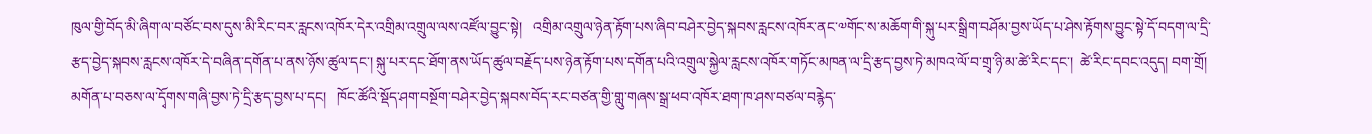ཁུལ་གྱི་བོད་མི་ཞིག་ལ་བཙོང་བས་དུས་མི་རིང་བར་རླངས་འཁོར་དེར་འགྲིམ་འགྲུལ་ལས་འཛོལ་བྱུང་སྟེ།   འགྲིམ་འགྲུལ་ཉེན་རྟོག་པས་ཞིབ་བཤེར་བྱེད་སྐབས་རླངས་འཁོར་ནང་༧གོང་ས་མཆོག་གི་སྐུ་པར་སྒྲིག་བཤོམ་བྱས་ཡོད་པ་ཤེས་རྟོགས་བྱུང་སྟེ་དོ་བདག་ལ་དྲི་རྩད་བྱེད་སྐབས་རླངས་འཁོར་དེ་བཞིན་དགོན་པ་ནས་ཉོས་ཚུལ་དང་། སྐུ་པར་དང་ཐོག་ནས་ཡོད་ཚུལ་བརྗོད་པས་ཉེན་རྟོག་པས་དགོན་པའི་འགྲུལ་སྐྱེལ་རླངས་འཁོར་གཏོང་མཁན་ལ་དྲི་རྩད་བྱས་ཏེ་མཁའ་ལོ་བ་གྲྭ་ཉི་མ་ཚེ་རིང་དང་།  ཚེ་རིང་དབང་འདུད། བག་གྲོ། མགོན་པ་བཅས་ལ་དྭོགས་གཞི་བྱས་ཏེ་དྲི་རྩད་བྱས་པ་དང།   ཁོང་ཚོའི་སྡོད་ཤག་བསྔོག་བཤེར་བྱེད་སྐབས་བོད་རང་བཙན་གྱི་གླུ་གཞས་སྒྲ་ཕབ་འཁོར་ཐག་ཁ་ཤས་བཙལ་བརྙེད་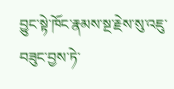བྱུང་སྟེ་ཁོང་རྣམས་སྔ་རྗེས་སུ་འཇུ་བཟུང་བྱས་ཏེ་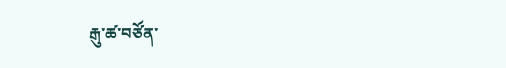རྒུ་ཚ་བཙོན་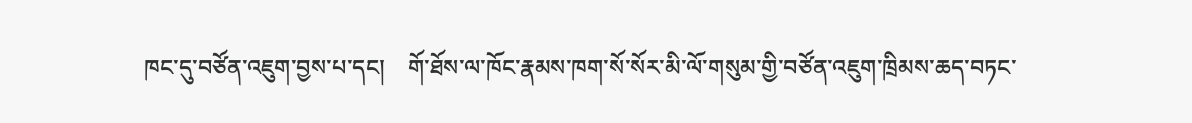ཁང་དུ་བཙོན་འཇུག་བྱས་པ་དང།    གོ་ཐོས་ལ་ཁོང་རྣམས་ཁག་སོ་སོར་མི་ལོ་གསུམ་གྱི་བཙོན་འཇུག་ཁྲིམས་ཆད་བཏང་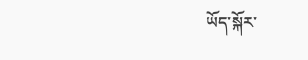ཡོད་སྐོར་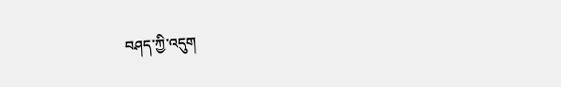བཤད་ཀྱི་འདུག